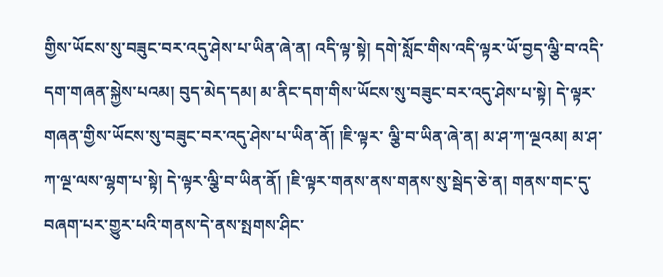གྱིས་ཡོངས་སུ་བཟུང་བར་འདུ་ཤེས་པ་ཡིན་ཞེ་ན། འདི་ལྟ་སྟེ། དགེ་སློང་གིས་འདི་ལྟར་ཡོ་བྱད་ལྕི་བ་འདི་དག་གཞན་སྐྱེས་པའམ། བུད་མེད་དམ། མ་ནིང་དག་གིས་ཡོངས་སུ་བཟུང་བར་འདུ་ཤེས་པ་སྟེ། དེ་ལྟར་གཞན་གྱིས་ཡོངས་སུ་བཟུང་བར་འདུ་ཤེས་པ་ཡིན་ནོ། །ཇི་ལྟར་ ལྕི་བ་ཡིན་ཞེ་ན། མ་ཤ་ཀ་ལྔའམ། མ་ཤ་ཀ་ལྔ་ལས་ལྷག་པ་སྟེ། དེ་ལྟར་ལྕི་བ་ཡིན་ནོ། །ཇི་ལྟར་གནས་ནས་གནས་སུ་སྦེད་ཅེ་ན། གནས་གང་དུ་བཞག་པར་གྱུར་པའི་གནས་དེ་ནས་སྤགས་ཤིང་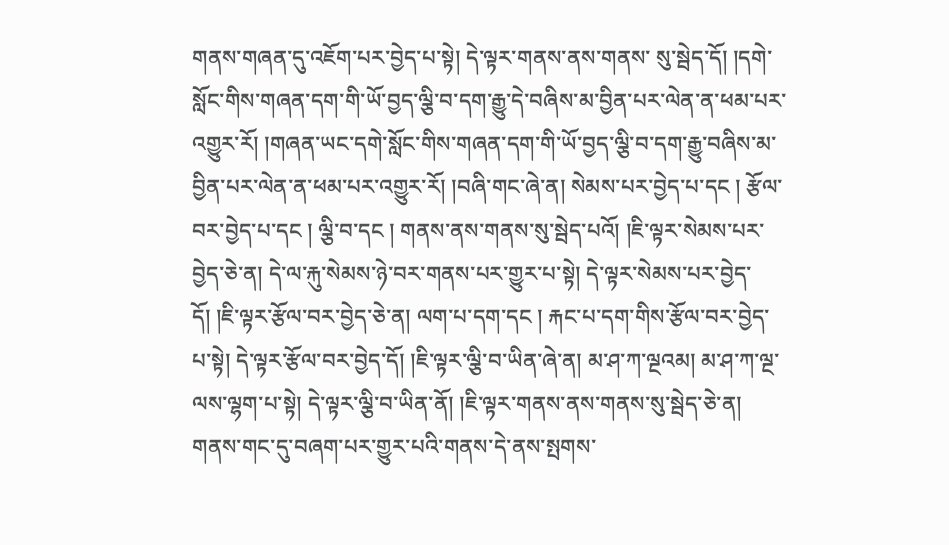གནས་གཞན་དུ་འཇོག་པར་བྱེད་པ་སྟེ། དེ་ལྟར་གནས་ནས་གནས་ སུ་སྦེད་དོ། །དགེ་སློང་གིས་གཞན་དག་གི་ཡོ་བྱད་ལྕི་བ་དག་རྒྱུ་དེ་བཞིས་མ་བྱིན་པར་ལེན་ན་ཕམ་པར་འགྱུར་རོ། །གཞན་ཡང་དགེ་སློང་གིས་གཞན་དག་གི་ཡོ་བྱད་ལྕི་བ་དག་རྒྱུ་བཞིས་མ་བྱིན་པར་ལེན་ན་ཕམ་པར་འགྱུར་རོ། །བཞི་གང་ཞེ་ན། སེམས་པར་བྱེད་པ་དང ། རྩོལ་བར་བྱེད་པ་དང ། ལྕི་བ་དང ། གནས་ནས་གནས་སུ་སྦེད་པའོ། །ཇི་ལྟར་སེམས་པར་བྱེད་ཅེ་ན། དེ་ལ་རྐུ་སེམས་ཉེ་བར་གནས་པར་གྱུར་པ་སྟེ། དེ་ལྟར་སེམས་པར་བྱེད་དོ། །ཇི་ལྟར་རྩོལ་བར་བྱེད་ཅེ་ན། ལག་པ་དག་དང ། རྐང་པ་དག་གིས་རྩོལ་བར་བྱེད་པ་སྟེ། དེ་ལྟར་རྩོལ་བར་བྱེད་དོ། །ཇི་ལྟར་ལྕི་བ་ཡིན་ཞེ་ན། མ་ཤ་ཀ་ལྔའམ། མ་ཤ་ཀ་ལྔ་ལས་ལྷག་པ་སྟེ། དེ་ལྟར་ལྕི་བ་ཡིན་ནོ། །ཇི་ལྟར་གནས་ནས་གནས་སུ་སྦེད་ཅེ་ན། གནས་གང་དུ་བཞག་པར་གྱུར་པའི་གནས་དེ་ནས་སྤགས་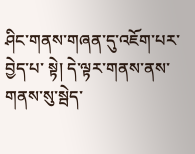ཤིང་གནས་གཞན་དུ་འཇོག་པར་བྱེད་པ་ སྟེ། དེ་ལྟར་གནས་ནས་གནས་སུ་སྦེད་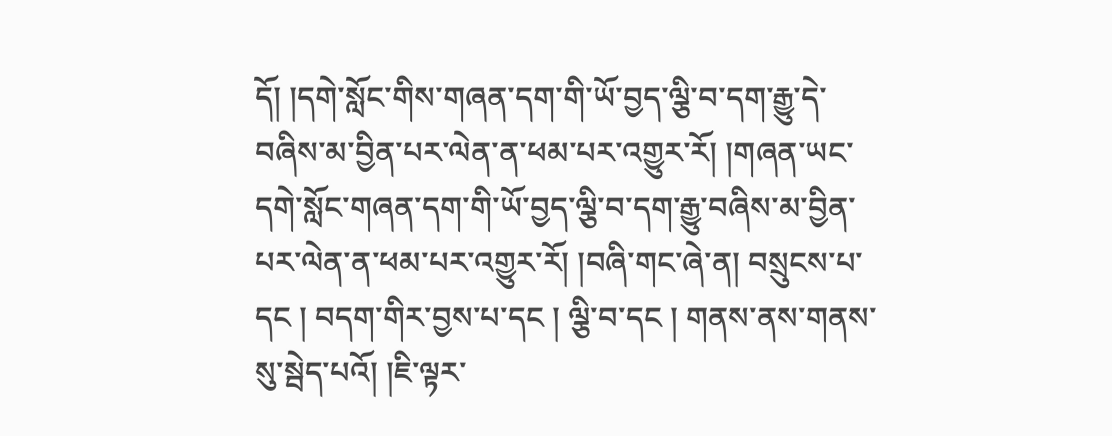དོ། །དགེ་སློང་གིས་གཞན་དག་གི་ཡོ་བྱད་ལྕི་བ་དག་རྒྱུ་དེ་བཞིས་མ་བྱིན་པར་ལེན་ན་ཕམ་པར་འགྱུར་རོ། །གཞན་ཡང་དགེ་སློང་གཞན་དག་གི་ཡོ་བྱད་ལྕི་བ་དག་རྒྱུ་བཞིས་མ་བྱིན་པར་ལེན་ན་ཕམ་པར་འགྱུར་རོ། །བཞི་གང་ཞེ་ན། བསྲུངས་པ་དང ། བདག་གིར་བྱས་པ་དང ། ལྕི་བ་དང ། གནས་ནས་གནས་སུ་སྦེད་པའོ། །ཇི་ལྟར་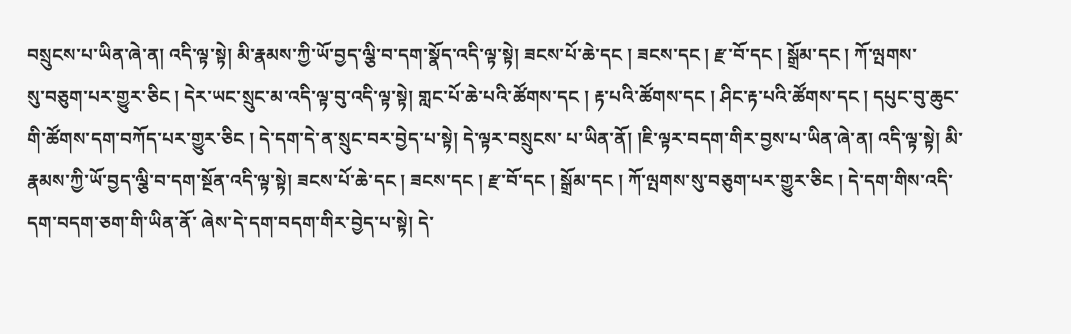བསྲུངས་པ་ཡིན་ཞེ་ན། འདི་ལྟ་སྟེ། མི་རྣམས་ཀྱི་ཡོ་བྱད་ལྕི་བ་དག་སྣོད་འདི་ལྟ་སྟེ། ཟངས་པོ་ཆེ་དང ། ཟངས་དང ། རྫ་བོ་དང ། སྒྲོམ་དང ། ཀོ་ལྤགས་
སུ་བཅུག་པར་གྱུར་ཅིང ། དེར་ཡང་སྲུང་མ་འདི་ལྟ་བུ་འདི་ལྟ་སྟེ། གླང་པོ་ཆེ་པའི་ཚོགས་དང ། རྟ་པའི་ཚོགས་དང ། ཤིང་རྟ་པའི་ཚོགས་དང ། དཔུང་བུ་ཆུང་གི་ཚོགས་དག་བཀོད་པར་གྱུར་ཅིང ། དེ་དག་དེ་ན་སྲུང་བར་བྱེད་པ་སྟེ། དེ་ལྟར་བསྲུངས་ པ་ཡིན་ནོ། །ཇི་ལྟར་བདག་གིར་བྱས་པ་ཡིན་ཞེ་ན། འདི་ལྟ་སྟེ། མི་རྣམས་ཀྱི་ཡོ་བྱད་ལྕི་བ་དག་སྔོན་འདི་ལྟ་སྟེ། ཟངས་པོ་ཆེ་དང ། ཟངས་དང ། རྫ་བོ་དང ། སྒྲོམ་དང ། ཀོ་ལྤགས་སུ་བཅུག་པར་གྱུར་ཅིང ། དེ་དག་གིས་འདི་དག་བདག་ཅག་གི་ཡིན་ནོ་ ཞེས་དེ་དག་བདག་གིར་བྱེད་པ་སྟེ། དེ་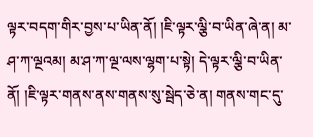ལྟར་བདག་གིར་བྱས་པ་ཡིན་ནོ། །ཇི་ལྟར་ལྕི་བ་ཡིན་ཞེ་ན། མ་ཤ་ཀ་ལྔའམ། མ་ཤ་ཀ་ལྔ་ལས་ལྷག་པ་སྟེ། དེ་ལྟར་ལྕི་བ་ཡིན་ནོ། །ཇི་ལྟར་གནས་ནས་གནས་སུ་སྦེད་ཅེ་ན། གནས་གང་དུ་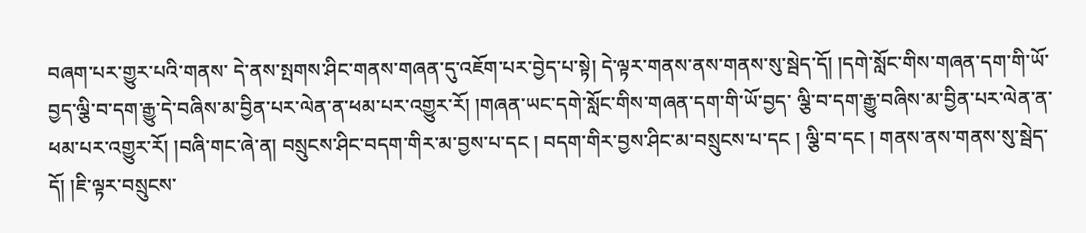བཞག་པར་གྱུར་པའི་གནས་ དེ་ནས་སྤགས་ཤིང་གནས་གཞན་དུ་འཇོག་པར་བྱེད་པ་སྟེ། དེ་ལྟར་གནས་ནས་གནས་སུ་སྦེད་དོ། །དགེ་སློང་གིས་གཞན་དག་གི་ཡོ་བྱད་ལྕི་བ་དག་རྒྱུ་དེ་བཞིས་མ་བྱིན་པར་ལེན་ན་ཕམ་པར་འགྱུར་རོ། །གཞན་ཡང་དགེ་སློང་གིས་གཞན་དག་གི་ཡོ་བྱད་ ལྕི་བ་དག་རྒྱུ་བཞིས་མ་བྱིན་པར་ལེན་ན་ཕམ་པར་འགྱུར་རོ། །བཞི་གང་ཞེ་ན། བསྲུངས་ཤིང་བདག་གིར་མ་བྱས་པ་དང ། བདག་གིར་བྱས་ཤིང་མ་བསྲུངས་པ་དང ། ལྕི་བ་དང ། གནས་ནས་གནས་སུ་སྦེད་དོ། །ཇི་ལྟར་བསྲུངས་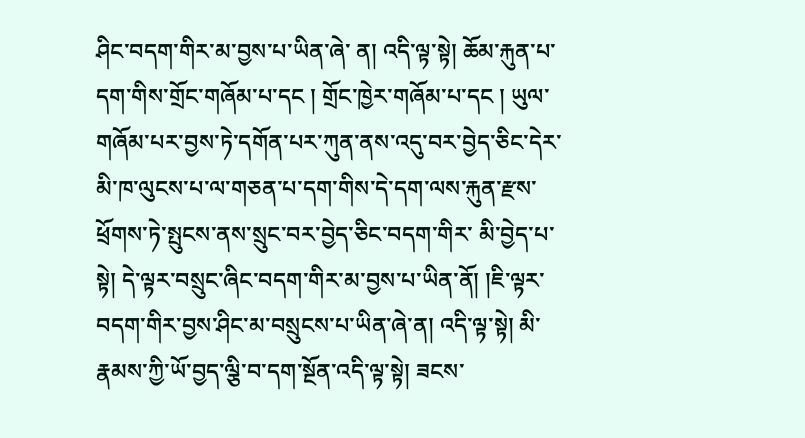ཤིང་བདག་གིར་མ་བྱས་པ་ཡིན་ཞེ་ ན། འདི་ལྟ་སྟེ། ཆོམ་རྐུན་པ་དག་གིས་གྲོང་གཞོམ་པ་དང ། གྲོང་ཁྱེར་གཞོམ་པ་དང ། ཡུལ་གཞོམ་པར་བྱས་ཏེ་དགོན་པར་ཀུན་ནས་འདུ་བར་བྱེད་ཅིང་དེར་མི་ཁ་ལུངས་པ་ལ་གཅན་པ་དག་གིས་དེ་དག་ལས་རྐུན་རྫས་ཕྲོགས་ཏེ་སྤུངས་ནས་སྲུང་བར་བྱེད་ཅིང་བདག་གིར་ མི་བྱེད་པ་སྟེ། དེ་ལྟར་བསྲུང་ཞིང་བདག་གིར་མ་བྱས་པ་ཡིན་ནོ། །ཇི་ལྟར་བདག་གིར་བྱས་ཤིང་མ་བསྲུངས་པ་ཡིན་ཞེ་ན། འདི་ལྟ་སྟེ། མི་རྣམས་ཀྱི་ཡོ་བྱད་ལྕི་བ་དག་སྔོན་འདི་ལྟ་སྟེ། ཟངས་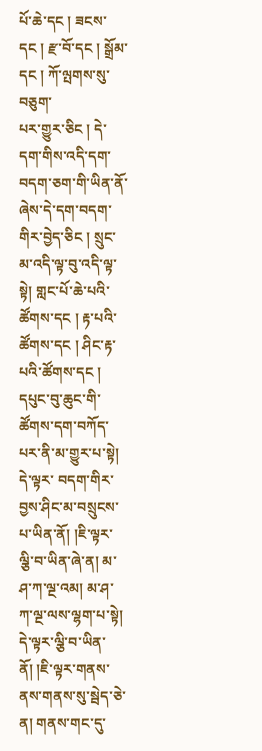པོ་ཆེ་དང ། ཟངས་དང ། རྫ་བོ་དང ། སྒྲོམ་དང ། ཀོ་ལྤགས་སུ་བཅུག་
པར་གྱུར་ཅིང ། དེ་དག་གིས་འདི་དག་བདག་ཅག་གི་ཡིན་ནོ་ཞེས་དེ་དག་བདག་གིར་བྱེད་ཅིང ། སྲུང་མ་འདི་ལྟ་བུ་འདི་ལྟ་སྟེ། གླང་པོ་ཆེ་པའི་ཚོགས་དང ། རྟ་པའི་ཚོགས་དང ། ཤིང་རྟ་པའི་ཚོགས་དང ། དཔུང་བུ་ཆུང་གི་ཚོགས་དག་བཀོད་པར་ནི་མ་གྱུར་པ་སྟེ། དེ་ལྟར་ བདག་གིར་བྱས་ཤིང་མ་བསྲུངས་པ་ཡིན་ནོ། །ཇི་ལྟར་ལྕི་བ་ཡིན་ཞེ་ན། མ་ཤ་ཀ་ལྔ་འམ། མ་ཤ་ཀ་ལྔ་ལས་ལྷག་པ་སྟེ། དེ་ལྟར་ལྕི་བ་ཡིན་ནོ། །ཇི་ལྟར་གནས་ནས་གནས་སུ་སྦེད་ཅེ་ན། གནས་གང་དུ་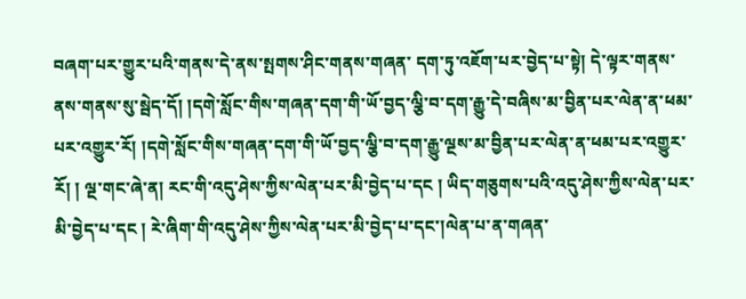བཞག་པར་གྱུར་པའི་གནས་དེ་ནས་སྤགས་ཤིང་གནས་གཞན་ དག་ཏུ་འཇོག་པར་བྱེད་པ་སྟེ། དེ་ལྟར་གནས་ནས་གནས་སུ་སྦེད་དོ། །དགེ་སློང་གིས་གཞན་དག་གི་ཡོ་བྱད་ལྕི་བ་དག་རྒྱུ་དེ་བཞིས་མ་བྱིན་པར་ལེན་ན་ཕམ་པར་འགྱུར་རོ། །དགེ་སློང་གིས་གཞན་དག་གི་ཡོ་བྱད་ལྕི་བ་དག་རྒྱུ་ལྔས་མ་བྱིན་པར་ལེན་ན་ཕམ་པར་འགྱུར་རོ། ། ལྔ་གང་ཞེ་ན། རང་གི་འདུ་ཤེས་ཀྱིས་ལེན་པར་མི་བྱེད་པ་དང ། ཡིད་གཅུགས་པའི་འདུ་ཤེས་ཀྱིས་ལེན་པར་མི་བྱེད་པ་དང ། རེ་ཞིག་གི་འདུ་ཤེས་ཀྱིས་ལེན་པར་མི་བྱེད་པ་དང་།ལེན་པ་ན་གཞན་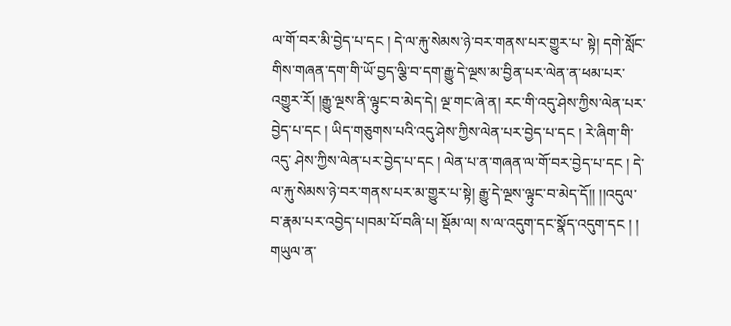ལ་གོ་བར་མི་བྱེད་པ་དང ། དེ་ལ་རྐུ་སེམས་ཉེ་བར་གནས་པར་གྱུར་པ་ སྟེ། དགེ་སློང་གིས་གཞན་དག་གི་ཡོ་བྱད་ལྕི་བ་དག་རྒྱུ་དེ་ལྔས་མ་བྱིན་པར་ལེན་ན་ཕམ་པར་འགྱུར་རོ། །རྒྱུ་ལྔས་ནི་ལྟུང་བ་མེད་དེ། ལྔ་གང་ཞེ་ན། རང་གི་འདུ་ཤེས་ཀྱིས་ལེན་པར་བྱེད་པ་དང ། ཡིད་གཅུགས་པའི་འདུ་ཤེས་ཀྱིས་ལེན་པར་བྱེད་པ་དང ། རེ་ཞིག་གི་འདུ་ ཤེས་ཀྱིས་ལེན་པར་བྱེད་པ་དང ། ལེན་པ་ན་གཞན་ལ་གོ་བར་བྱེད་པ་དང ། དེ་ལ་རྐུ་སེམས་ཉེ་བར་གནས་པར་མ་གྱུར་པ་སྟེ། རྒྱུ་དེ་ལྔས་ལྟུང་བ་མེད་དོ།། །།འདུལ་བ་རྣམ་པར་འབྱེད་པ།བམ་པོ་བཞི་པ། སྡོམ་ལ། ས་ལ་འདུག་དང་སྣོད་འདུག་དང ། ། གཡུལ་ན་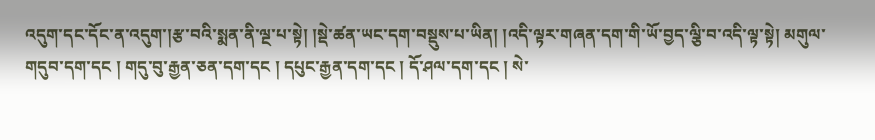འདུག་དང་དོང་ན་འདུག་།རྩ་བའི་སྨན་ནི་ལྔ་པ་སྟེ། །སྡེ་ཚན་ཡང་དག་བསྡུས་པ་ཡིན། །འདི་ལྟར་གཞན་དག་གི་ཡོ་བྱད་ལྕི་བ་འདི་ལྟ་སྟེ། མགུལ་གདུབ་དག་དང ། གདུ་བུ་རྒྱན་ཅན་དག་དང ། དཔུང་རྒྱན་དག་དང ། དོ་ཤལ་དག་དང ། སེ་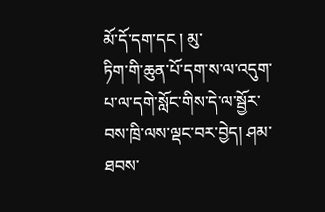མོ་དོ་དག་དང ། མུ་
ཏིག་གི་ཆུན་པོ་དག་ས་ལ་འདུག་པ་ལ་དགེ་སློང་གིས་དེ་ལ་སྦྱོར་བས་ཁྲི་ལས་ལྡང་བར་བྱེད། ཤམ་ཐབས་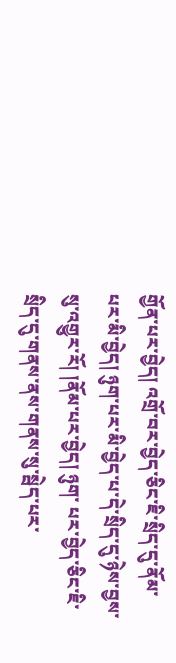གྱོན་པར་བྱེད། འགྲོ་བར་བྱེད་ཅིང་ཇི་སྲིད་དུ་ནོམ་པར་མི་བྱེད། ཉུག་པར་མི་བྱེད་པ་དེ་སྲིད་དུ་ཉེས་བྱས་སུ་འགྱུར་རོ། །ནོམ་པར་བྱེད། ཉུག་ པར་བྱེད་ཅིང་ཇི་སྲིད་དུ་གནས་ནས་གནས་སུ་སྦེད་པར་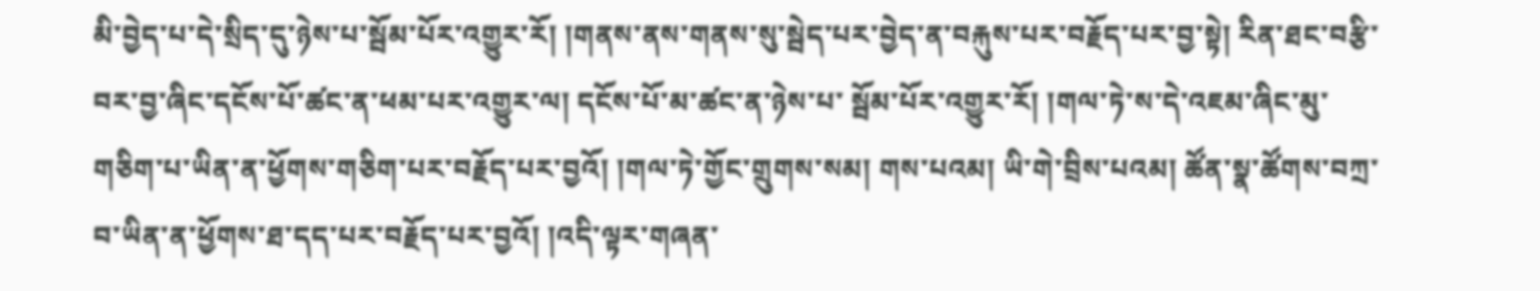མི་བྱེད་པ་དེ་སྲིད་དུ་ཉེས་པ་སྦོམ་པོར་འགྱུར་རོ། །གནས་ནས་གནས་སུ་སྦེད་པར་བྱེད་ན་བརྐུས་པར་བརྗོད་པར་བྱ་སྟེ། རིན་ཐང་བརྩི་བར་བྱ་ཞིང་དངོས་པོ་ཚང་ན་ཕམ་པར་འགྱུར་ལ། དངོས་པོ་མ་ཚང་ན་ཉེས་པ་ སྦོམ་པོར་འགྱུར་རོ། །གལ་ཏེ་ས་དེ་འཇམ་ཞིང་མུ་གཅིག་པ་ཡིན་ན་ཕྱོགས་གཅིག་པར་བརྗོད་པར་བྱའོ། །གལ་ཏེ་གྱོང་གྲུགས་སམ། གས་པའམ། ཡི་གེ་བྲིས་པའམ། ཚོན་སྣ་ཚོགས་བཀྲ་བ་ཡིན་ན་ཕྱོགས་ཐ་དད་པར་བརྗོད་པར་བྱའོ། །འདི་ལྟར་གཞན་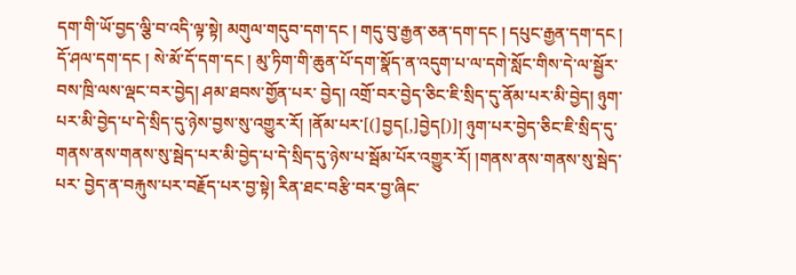དག་གི་ཡོ་བྱད་ལྕི་བ་འདི་ལྟ་སྟེ། མགུལ་གདུབ་དག་དང ། གདུ་བུ་རྒྱན་ཅན་དག་དང ། དཔུང་རྒྱན་དག་དང ། དོ་ཤལ་དག་དང ། སེ་མོ་དོ་དག་དང ། མུ་ཏིག་གི་ཆུན་པོ་དག་སྣོད་ན་འདུག་པ་ལ་དགེ་སློང་གིས་དེ་ལ་སྦྱོར་བས་ཁྲི་ལས་ལྡང་བར་བྱེད། ཤམ་ཐབས་གྱོན་པར་ བྱེད། འགྲོ་བར་བྱེད་ཅིང་ཇི་སྲིད་དུ་ནོམ་པར་མི་བྱེད། ཉུག་པར་མི་བྱེད་པ་དེ་སྲིད་དུ་ཉེས་བྱས་སུ་འགྱུར་རོ། །ནོམ་པར་[(]བྱད[,]བྱེད[)]། ཉུག་པར་བྱེད་ཅིང་ཇི་སྲིད་དུ་གནས་ནས་གནས་སུ་སྦེད་པར་མི་བྱེད་པ་དེ་སྲིད་དུ་ཉེས་པ་སྦོམ་པོར་འགྱུར་རོ། །གནས་ནས་གནས་སུ་སྦེད་པར་ བྱེད་ན་བརྐུས་པར་བརྗོད་པར་བྱ་སྟེ། རིན་ཐང་བརྩི་བར་བྱ་ཞིང་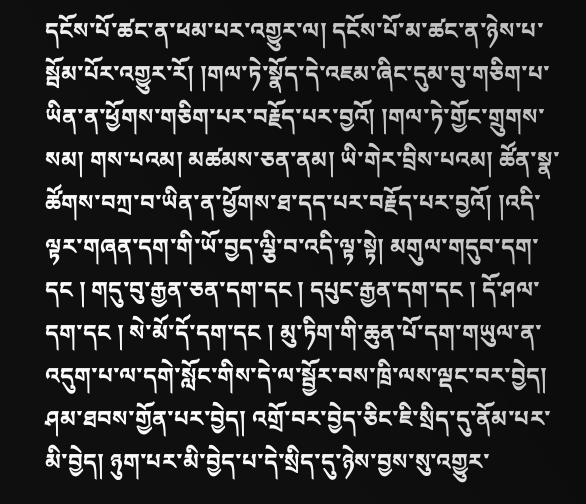དངོས་པོ་ཚང་ན་ཕམ་པར་འགྱུར་ལ། དངོས་པོ་མ་ཚང་ན་ཉེས་པ་སྦོམ་པོར་འགྱུར་རོ། །གལ་ཏེ་སྣོད་དེ་འཇམ་ཞིང་དུམ་བུ་གཅིག་པ་ཡིན་ན་ཕྱོགས་གཅིག་པར་བརྗོད་པར་བྱའོ། །གལ་ཏེ་གྱོང་གྲུགས་སམ། གས་པའམ། མཚམས་ཅན་ནམ། ཡི་གེར་བྲིས་པའམ། ཚོན་སྣ་ཚོགས་བཀྲ་བ་ཡིན་ན་ཕྱོགས་ཐ་དད་པར་བརྗོད་པར་བྱའོ། །འདི་ལྟར་གཞན་དག་གི་ཡོ་བྱད་ལྕི་བ་འདི་ལྟ་སྟེ། མགུལ་གདུབ་དག་དང ། གདུ་བུ་རྒྱན་ཅན་དག་དང ། དཔུང་རྒྱན་དག་དང ། དོ་ཤལ་
དག་དང ། སེ་མོ་དོ་དག་དང ། མུ་ཏིག་གི་ཆུན་པོ་དག་གཡུལ་ན་འདུག་པ་ལ་དགེ་སློང་གིས་དེ་ལ་སྦྱོར་བས་ཁྲི་ལས་ལྡང་བར་བྱེད། ཤམ་ཐབས་གྱོན་པར་བྱེད། འགྲོ་བར་བྱེད་ཅིང་ཇི་སྲིད་དུ་ནོམ་པར་མི་བྱེད། ཉུག་པར་མི་བྱེད་པ་དེ་སྲིད་དུ་ཉེས་བྱས་སུ་འགྱུར་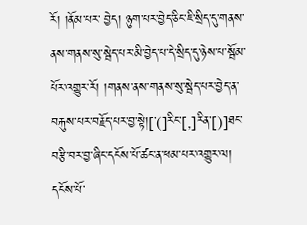རོ། །ནོམ་པར་ བྱེད། ཉུག་པར་བྱེད་ཅིང་ཇི་སྲིད་དུ་གནས་ནས་གནས་སུ་སྦེད་པར་མི་བྱེད་པ་དེ་སྲིད་དུ་ཉེས་པ་སྦོམ་པོར་འགྱུར་རོ། །གནས་ནས་གནས་སུ་སྦེད་པར་བྱེད་ན་བརྐུས་པར་བརྗོད་པར་བྱ་སྟེ།[་(]རིང་[,]རིན་[)]ཐང་བརྩི་བར་བྱ་ཞིང་དངོས་པོ་ཚང་ན་ཕམ་པར་འགྱུར་ལ། དངོས་པོ་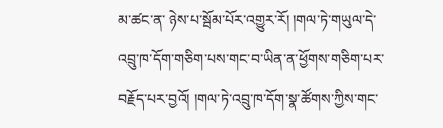མ་ཚང་ན་ ཉེས་པ་སྦོམ་པོར་འགྱུར་རོ། །གལ་ཏེ་གཡུལ་དེ་འབྲུ་ཁ་དོག་གཅིག་པས་གང་བ་ཡིན་ན་ཕྱོགས་གཅིག་པར་བརྗོད་པར་བྱའོ། །གལ་ཏེ་འབྲུ་ཁ་དོག་སྣ་ཚོགས་ཀྱིས་གང་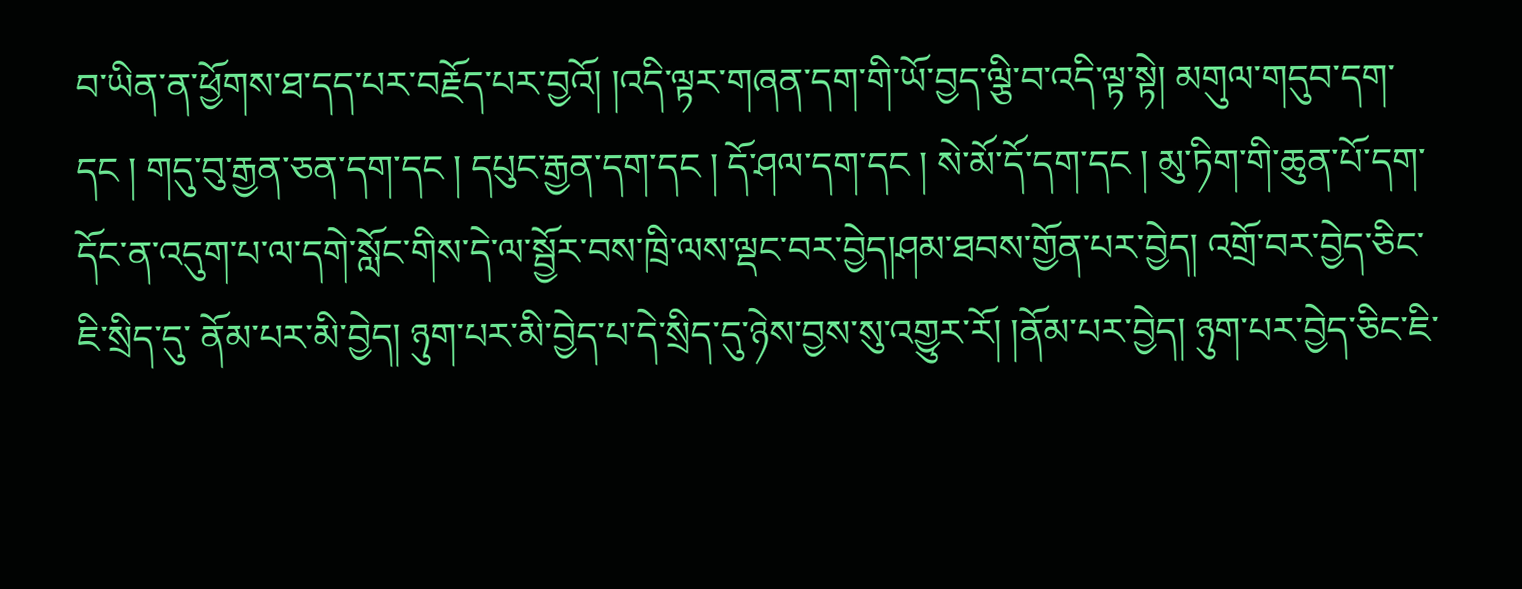བ་ཡིན་ན་ཕྱོགས་ཐ་དད་པར་བརྗོད་པར་བྱའོ། །འདི་ལྟར་གཞན་དག་གི་ཡོ་བྱད་ལྕི་བ་འདི་ལྟ་སྟེ། མགུལ་གདུབ་དག་དང ། གདུ་བུ་རྒྱན་ཅན་དག་དང ། དཔུང་རྒྱན་དག་དང ། དོ་ཤལ་དག་དང ། སེ་མོ་དོ་དག་དང ། མུ་ཏིག་གི་ཆུན་པོ་དག་དོང་ན་འདུག་པ་ལ་དགེ་སློང་གིས་དེ་ལ་སྦྱོར་བས་ཁྲི་ལས་ལྡང་བར་བྱེད།ཤམ་ཐབས་གྱོན་པར་བྱེད། འགྲོ་བར་བྱེད་ཅིང་ཇི་སྲིད་དུ་ ནོམ་པར་མི་བྱེད། ཉུག་པར་མི་བྱེད་པ་དེ་སྲིད་དུ་ཉེས་བྱས་སུ་འགྱུར་རོ། །ནོམ་པར་བྱེད། ཉུག་པར་བྱེད་ཅིང་ཇི་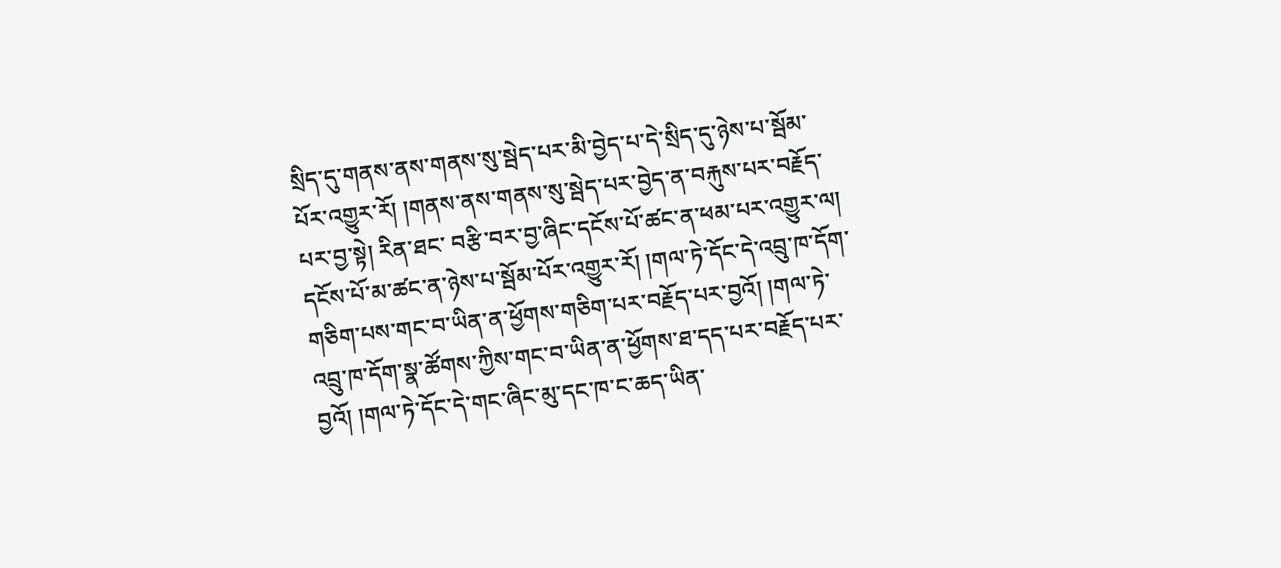སྲིད་དུ་གནས་ནས་གནས་སུ་སྦེད་པར་མི་བྱེད་པ་དེ་སྲིད་དུ་ཉེས་པ་སྦོམ་པོར་འགྱུར་རོ། །གནས་ནས་གནས་སུ་སྦེད་པར་བྱེད་ན་བརྐུས་པར་བརྗོད་པར་བྱ་སྟེ། རིན་ཐང་ བརྩི་བར་བྱ་ཞིང་དངོས་པོ་ཚང་ན་ཕམ་པར་འགྱུར་ལ། དངོས་པོ་མ་ཚང་ན་ཉེས་པ་སྦོམ་པོར་འགྱུར་རོ། །གལ་ཏེ་དོང་དེ་འབྲུ་ཁ་དོག་གཅིག་པས་གང་བ་ཡིན་ན་ཕྱོགས་གཅིག་པར་བརྗོད་པར་བྱའོ། །གལ་ཏེ་འབྲུ་ཁ་དོག་སྣ་ཚོགས་ཀྱིས་གང་བ་ཡིན་ན་ཕྱོགས་ཐ་དད་པར་བརྗོད་པར་ བྱའོ། །གལ་ཏེ་དོང་དེ་གང་ཞིང་མུ་དང་ཁ་ང་ཆད་ཡིན་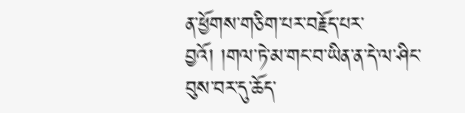ན་ཕྱོགས་གཅིག་པར་བརྗོད་པར་བྱའོ། །གལ་ཏེ་མ་གང་བ་ཡིན་ན་དེ་ལ་ཤིང་བུས་བར་དུ་ཆོད་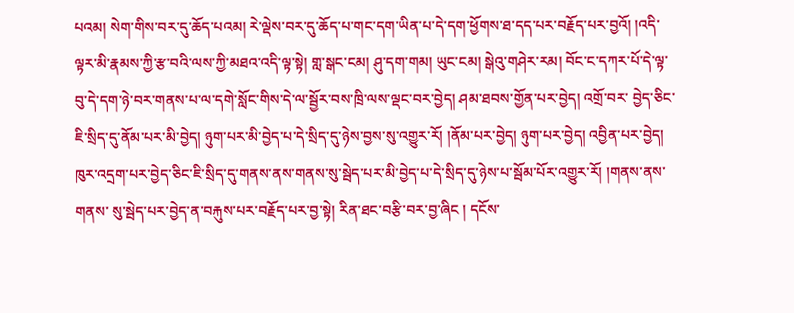པའམ། སེག་གིས་བར་དུ་ཆོད་པའམ། རེ་ལྡེས་བར་དུ་ཆོད་པ་གང་དག་ཡིན་པ་དེ་དག་ཕྱོགས་ཐ་དད་པར་བརྗོད་པར་བྱའོ། །འདི་
ལྟར་མི་རྣམས་ཀྱི་རྩ་བའི་ལས་ཀྱི་མཐའ་འདི་ལྟ་སྟེ། གླ་སྒང་ངམ། ཤུ་དག་གམ། ཡུང་ངམ། སྒེའུ་གཤེར་རམ། བོང་ང་དཀར་པོ་དེ་ལྟ་བུ་དེ་དག་ཉེ་བར་གནས་པ་ལ་དགེ་སློང་གིས་དེ་ལ་སྦྱོར་བས་ཁྲི་ལས་ལྡང་བར་བྱེད། ཤམ་ཐབས་གྱོན་པར་བྱེད། འགྲོ་བར་ བྱེད་ཅིང་ཇི་སྲིད་དུ་ནོམ་པར་མི་བྱེད། ཉུག་པར་མི་བྱེད་པ་དེ་སྲིད་དུ་ཉེས་བྱས་སུ་འགྱུར་རོ། །ནོམ་པར་བྱེད། ཉུག་པར་བྱེད། འབྱིན་པར་བྱེད། ཁུར་འདྲག་པར་བྱེད་ཅིང་ཇི་སྲིད་དུ་གནས་ནས་གནས་སུ་སྦེད་པར་མི་བྱེད་པ་དེ་སྲིད་དུ་ཉེས་པ་སྦོམ་པོར་འགྱུར་རོ། །གནས་ནས་གནས་ སུ་སྦེད་པར་བྱེད་ན་བརྐུས་པར་བརྗོད་པར་བྱ་སྟེ། རིན་ཐང་བརྩི་བར་བྱ་ཞིང ། དངོས་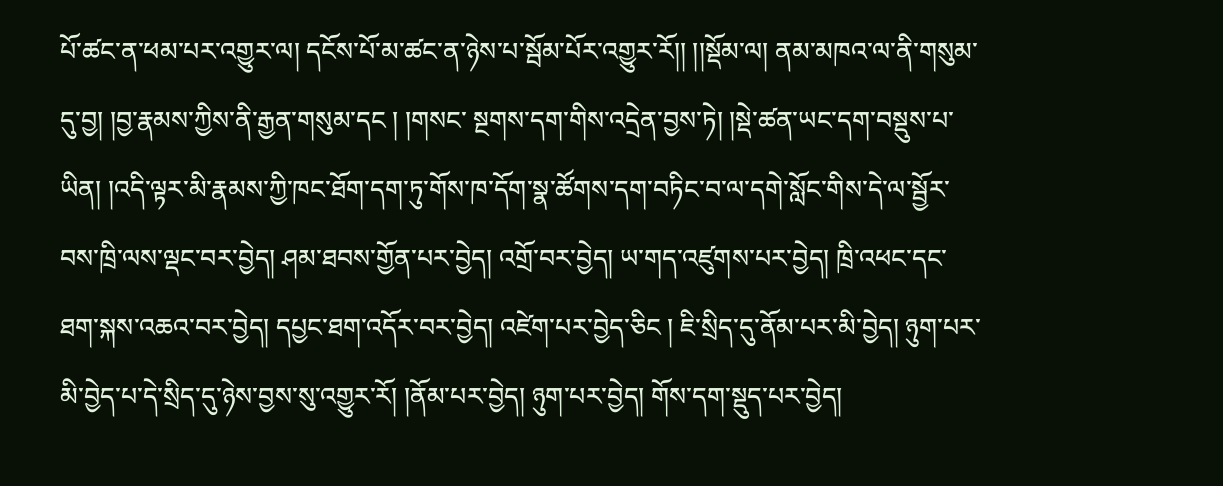པོ་ཚང་ན་ཕམ་པར་འགྱུར་ལ། དངོས་པོ་མ་ཚང་ན་ཉེས་པ་སྦོམ་པོར་འགྱུར་རོ།། །།སྡོམ་ལ། ནམ་མཁའ་ལ་ནི་གསུམ་དུ་བྱ། །བྱ་རྣམས་ཀྱིས་ནི་རྒྱན་གསུམ་དང ། །གསང་ སྔགས་དག་གིས་འདྲེན་བྱས་ཏེ། །སྡེ་ཚན་ཡང་དག་བསྡུས་པ་ཡིན། །འདི་ལྟར་མི་རྣམས་ཀྱི་ཁང་ཐོག་དག་ཏུ་གོས་ཁ་དོག་སྣ་ཚོགས་དག་བཏིང་བ་ལ་དགེ་སློང་གིས་དེ་ལ་སྦྱོར་བས་ཁྲི་ལས་ལྡང་བར་བྱེད། ཤམ་ཐབས་གྱོན་པར་བྱེད། འགྲོ་བར་བྱེད། ཡ་གད་འཛུགས་པར་བྱེད། ཁྲི་འཕང་དང་ཐག་སྐས་འཆའ་བར་བྱེད། དཔྱང་ཐག་འདོར་བར་བྱེད། འཛེག་པར་བྱེད་ཅིང ། ཇི་སྲིད་དུ་ནོམ་པར་མི་བྱེད། ཉུག་པར་མི་བྱེད་པ་དེ་སྲིད་དུ་ཉེས་བྱས་སུ་འགྱུར་རོ། །ནོམ་པར་བྱེད། ཉུག་པར་བྱེད། གོས་དག་སྡུད་པར་བྱེད།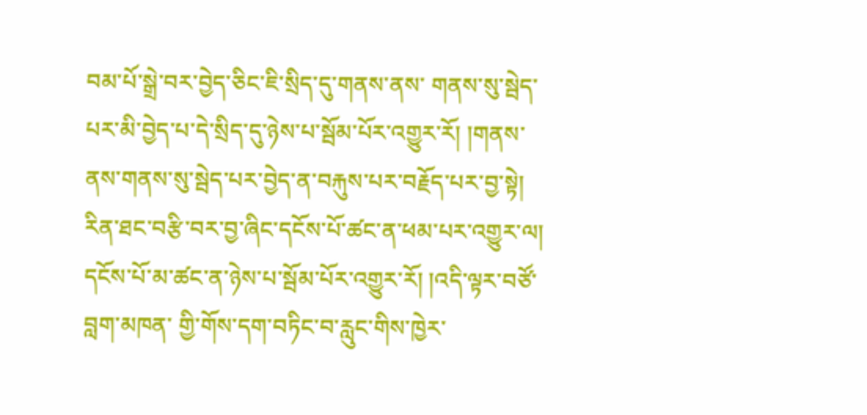བམ་པོ་སྒྲེ་བར་བྱེད་ཅིང་ཇི་སྲིད་དུ་གནས་ནས་ གནས་སུ་སྦེད་པར་མི་བྱེད་པ་དེ་སྲིད་དུ་ཉེས་པ་སྦོམ་པོར་འགྱུར་རོ། །གནས་ནས་གནས་སུ་སྦེད་པར་བྱེད་ན་བརྐུས་པར་བརྗོད་པར་བྱ་སྟེ། རིན་ཐང་བརྩི་བར་བྱ་ཞིང་དངོས་པོ་ཚང་ན་ཕམ་པར་འགྱུར་ལ། དངོས་པོ་མ་ཚང་ན་ཉེས་པ་སྦོམ་པོར་འགྱུར་རོ། །འདི་ལྟར་བཙོ་བླག་མཁན་ གྱི་གོས་དག་བཏིང་བ་རླུང་གིས་ཁྱེར་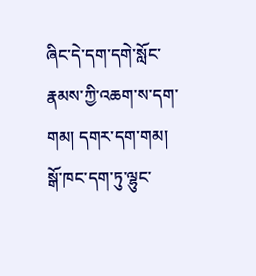ཞིང་དེ་དག་དགེ་སློང་རྣམས་ཀྱི་འཆག་ས་དག་གམ། དགར་དག་གམ། སྒོ་ཁང་དག་ཏུ་ལྷུང་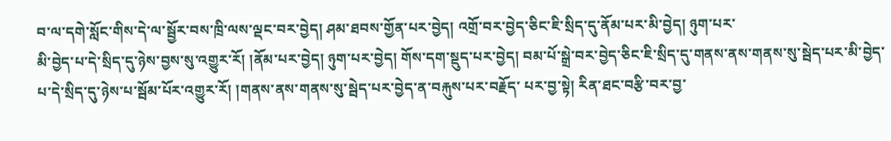བ་ལ་དགེ་སློང་གིས་དེ་ལ་སྦྱོར་བས་ཁྲི་ལས་ལྡང་བར་བྱེད། ཤམ་ཐབས་གྱོན་པར་བྱེད། འགྲོ་བར་བྱེད་ཅིང་ཇི་སྲིད་དུ་ནོམ་པར་མི་བྱེད། ཉུག་པར་
མི་བྱེད་པ་དེ་སྲིད་དུ་ཉེས་བྱས་སུ་འགྱུར་རོ། །ནོམ་པར་བྱེད། ཉུག་པར་བྱེད། གོས་དག་སྡུད་པར་བྱེད། བམ་པོ་སྒྲེ་བར་བྱེད་ཅིང་ཇི་སྲིད་དུ་གནས་ནས་གནས་སུ་སྦེད་པར་མི་བྱེད་པ་དེ་སྲིད་དུ་ཉེས་པ་སྦོམ་པོར་འགྱུར་རོ། །གནས་ནས་གནས་སུ་སྦེད་པར་བྱེད་ན་བརྐུས་པར་བརྗོད་ པར་བྱ་སྟེ། རིན་ཐང་བརྩི་བར་བྱ་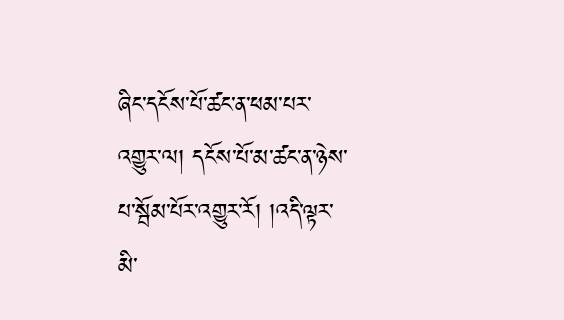ཞིང་དངོས་པོ་ཚང་ན་ཕམ་པར་འགྱུར་ལ། དངོས་པོ་མ་ཚང་ན་ཉེས་པ་སྦོམ་པོར་འགྱུར་རོ། །འདི་ལྟར་མི་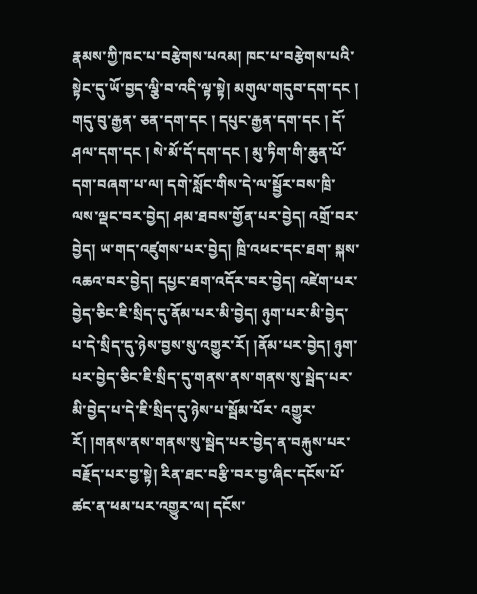རྣམས་ཀྱི་ཁང་པ་བརྩེགས་པའམ། ཁང་པ་བརྩེགས་པའི་སྟེང་དུ་ཡོ་བྱད་ལྕི་བ་འདི་ལྟ་སྟེ། མགུལ་གདུབ་དག་དང ། གདུ་བུ་རྒྱན་ ཅན་དག་དང ། དཔུང་རྒྱན་དག་དང ། དོ་ཤལ་དག་དང ། སེ་མོ་དོ་དག་དང ། མུ་ཏིག་གི་ཆུན་པོ་དག་བཞག་པ་ལ། དགེ་སློང་གིས་དེ་ལ་སྦྱོར་བས་ཁྲི་ལས་ལྡང་བར་བྱེད། ཤམ་ཐབས་གྱོན་པར་བྱེད། འགྲོ་བར་བྱེད། ཡ་གད་འཛུགས་པར་བྱེད། ཁྲི་འཕང་དང་ཐག་ སྐས་འཆའ་བར་བྱེད། དཔྱང་ཐག་འདོར་བར་བྱེད། འཛེག་པར་བྱེད་ཅིང་ཇི་སྲིད་དུ་ནོམ་པར་མི་བྱེད། ཉུག་པར་མི་བྱེད་པ་དེ་སྲིད་དུ་ཉེས་བྱས་སུ་འགྱུར་རོ། །ནོམ་པར་བྱེད། ཉུག་པར་བྱེད་ཅིང་ཇི་སྲིད་དུ་གནས་ནས་གནས་སུ་སྦེད་པར་མི་བྱེད་པ་དེ་ཇི་སྲིད་དུ་ཉེས་པ་སྦོམ་པོར་ འགྱུར་རོ། །གནས་ནས་གནས་སུ་སྦེད་པར་བྱེད་ན་བརྐུས་པར་བརྗོད་པར་བྱ་སྟེ། རིན་ཐང་བརྩི་བར་བྱ་ཞིང་དངོས་པོ་ཚང་ན་ཕམ་པར་འགྱུར་ལ། དངོས་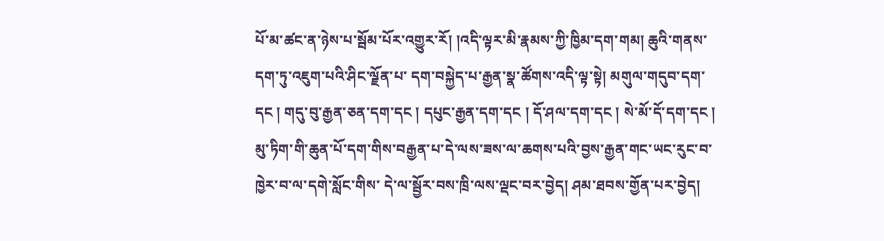པོ་མ་ཚང་ན་ཉེས་པ་སྦོམ་པོར་འགྱུར་རོ། །འདི་ལྟར་མི་རྣམས་ཀྱི་ཁྱིམ་དག་གམ། ཆུའི་གནས་དག་ཏུ་འཇུག་པའི་ཤིང་ལྗོན་པ་ དག་བསྐྱེད་པ་རྒྱན་སྣ་ཚོགས་འདི་ལྟ་སྟེ། མགུལ་གདུབ་དག་དང ། གདུ་བུ་རྒྱན་ཅན་དག་དང ། དཔུང་རྒྱན་དག་དང ། དོ་ཤལ་དག་དང ། སེ་མོ་དོ་དག་དང ། མུ་ཏིག་གི་ཆུན་པོ་དག་གིས་བརྒྱན་པ་དེ་ལས་ཟས་ལ་ཆགས་པའི་བྱས་རྒྱན་གང་ཡང་རུང་བ་ཁྱེར་བ་ལ་དགེ་སློང་གིས་ དེ་ལ་སྦྱོར་བས་ཁྲི་ལས་ལྡང་བར་བྱེད། ཤམ་ཐབས་གྱོན་པར་བྱེད།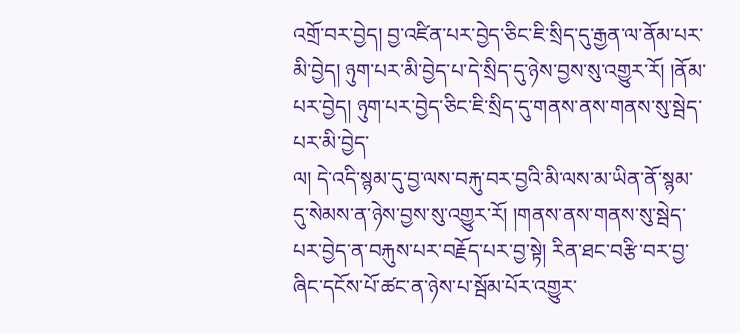འགྲོ་བར་བྱེད། བྱ་འཛིན་པར་བྱེད་ཅིང་ཇི་སྲིད་དུ་རྒྱན་ལ་ནོམ་པར་མི་བྱེད། ཉུག་པར་མི་བྱེད་པ་དེ་སྲིད་དུ་ཉེས་བྱས་སུ་འགྱུར་རོ། །ནོམ་པར་བྱེད། ཉུག་པར་བྱེད་ཅིང་ཇི་སྲིད་དུ་གནས་ནས་གནས་སུ་སྦེད་པར་མི་བྱེད་
ལ། དེ་འདི་སྙམ་དུ་བྱ་ལས་བརྐུ་བར་བྱའི་མི་ལས་མ་ཡིན་ནོ་སྙམ་དུ་སེམས་ན་ཉེས་བྱས་སུ་འགྱུར་རོ། །གནས་ནས་གནས་སུ་སྦེད་པར་བྱེད་ན་བརྐུས་པར་བརྗོད་པར་བྱ་སྟེ། རིན་ཐང་བརྩི་བར་བྱ་ཞིང་དངོས་པོ་ཚང་ན་ཉེས་པ་སྦོམ་པོར་འགྱུར་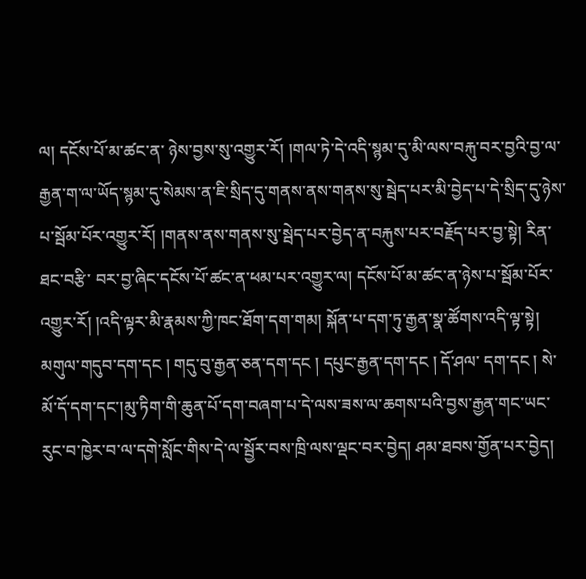ལ། དངོས་པོ་མ་ཚང་ན་ ཉེས་བྱས་སུ་འགྱུར་རོ། །གལ་ཏེ་དེ་འདི་སྙམ་དུ་མི་ལས་བརྐུ་བར་བྱའི་བྱ་ལ་རྒྱན་ག་ལ་ཡོད་སྙམ་དུ་སེམས་ན་ཇི་སྲིད་དུ་གནས་ནས་གནས་སུ་སྦེད་པར་མི་བྱེད་པ་དེ་སྲིད་དུ་ཉེས་པ་སྦོམ་པོར་འགྱུར་རོ། །གནས་ནས་གནས་སུ་སྦེད་པར་བྱེད་ན་བརྐུས་པར་བརྗོད་པར་བྱ་སྟེ། རིན་ཐང་བརྩི་ བར་བྱ་ཞིང་དངོས་པོ་ཚང་ན་ཕམ་པར་འགྱུར་ལ། དངོས་པོ་མ་ཚང་ན་ཉེས་པ་སྦོམ་པོར་འགྱུར་རོ། །འདི་ལྟར་མི་རྣམས་ཀྱི་ཁང་ཐོག་དག་གམ། སྐོན་པ་དག་ཏུ་རྒྱན་སྣ་ཚོགས་འདི་ལྟ་སྟེ། མགུལ་གདུབ་དག་དང ། གདུ་བུ་རྒྱན་ཅན་དག་དང ། དཔུང་རྒྱན་དག་དང ། དོ་ཤལ་ དག་དང ། སེ་མོ་དོ་དག་དང་།མུ་ཏིག་གི་ཆུན་པོ་དག་བཞག་པ་དེ་ལས་ཟས་ལ་ཆགས་པའི་བྱས་རྒྱན་གང་ཡང་རུང་བ་ཁྱེར་བ་ལ་དགེ་སློང་གིས་དེ་ལ་སྦྱོར་བས་ཁྲི་ལས་ལྡང་བར་བྱེད། ཤམ་ཐབས་གྱོན་པར་བྱེད།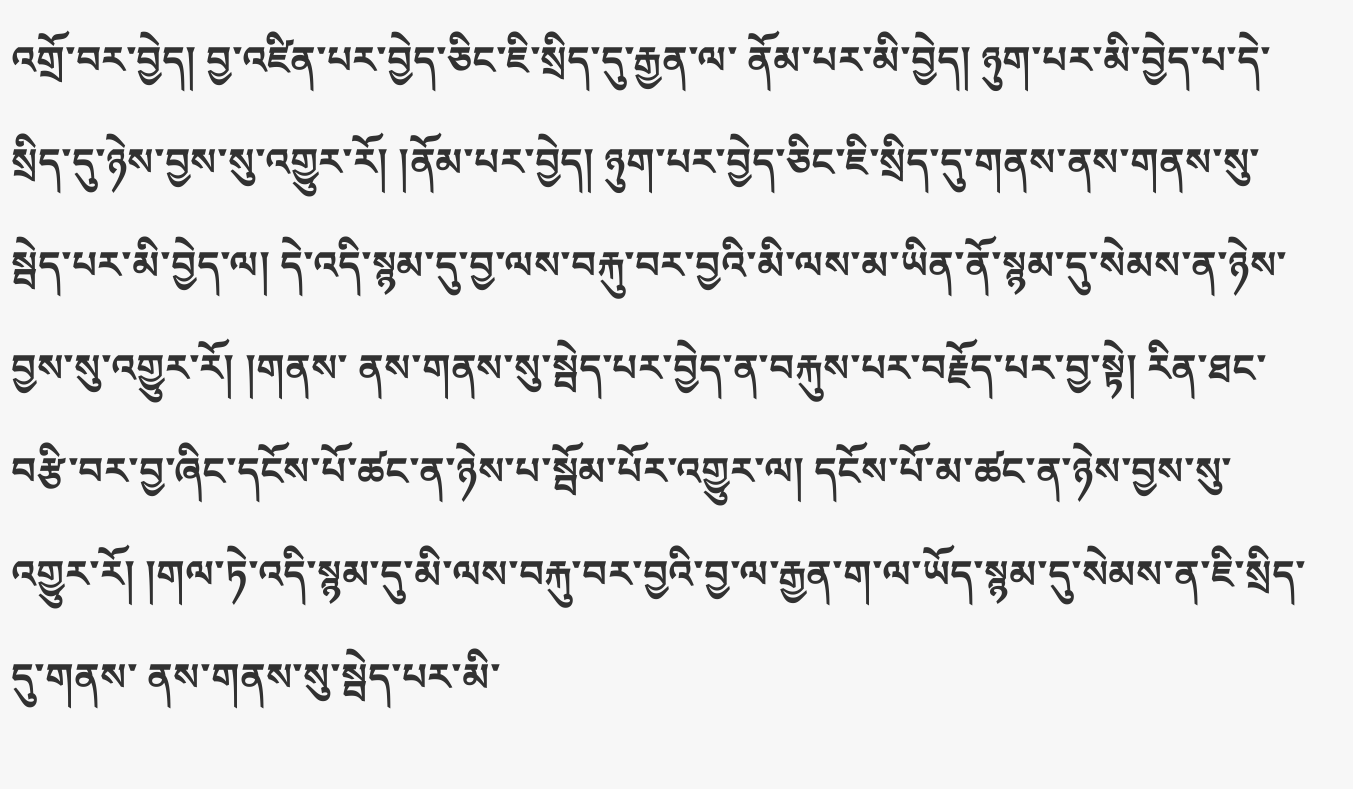འགྲོ་བར་བྱེད། བྱ་འཛིན་པར་བྱེད་ཅིང་ཇི་སྲིད་དུ་རྒྱན་ལ་ ནོམ་པར་མི་བྱེད། ཉུག་པར་མི་བྱེད་པ་དེ་སྲིད་དུ་ཉེས་བྱས་སུ་འགྱུར་རོ། །ནོམ་པར་བྱེད། ཉུག་པར་བྱེད་ཅིང་ཇི་སྲིད་དུ་གནས་ནས་གནས་སུ་སྦེད་པར་མི་བྱེད་ལ། དེ་འདི་སྙམ་དུ་བྱ་ལས་བརྐུ་བར་བྱའི་མི་ལས་མ་ཡིན་ནོ་སྙམ་དུ་སེམས་ན་ཉེས་བྱས་སུ་འགྱུར་རོ། །གནས་ ནས་གནས་སུ་སྦེད་པར་བྱེད་ན་བརྐུས་པར་བརྗོད་པར་བྱ་སྟེ། རིན་ཐང་བརྩི་བར་བྱ་ཞིང་དངོས་པོ་ཚང་ན་ཉེས་པ་སྦོམ་པོར་འགྱུར་ལ། དངོས་པོ་མ་ཚང་ན་ཉེས་བྱས་སུ་འགྱུར་རོ། །གལ་ཏེ་འདི་སྙམ་དུ་མི་ལས་བརྐུ་བར་བྱའི་བྱ་ལ་རྒྱན་ག་ལ་ཡོད་སྙམ་དུ་སེམས་ན་ཇི་སྲིད་དུ་གནས་ ནས་གནས་སུ་སྦེད་པར་མི་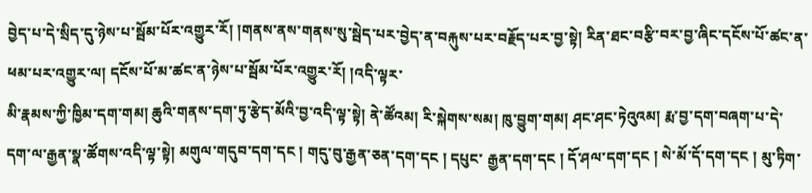བྱེད་པ་དེ་སྲིད་དུ་ཉེས་པ་སྦོམ་པོར་འགྱུར་རོ། །གནས་ནས་གནས་སུ་སྦེད་པར་བྱེད་ན་བརྐུས་པར་བརྗོད་པར་བྱ་སྟེ། རིན་ཐང་བརྩི་བར་བྱ་ཞིང་དངོས་པོ་ཚང་ན་ཕམ་པར་འགྱུར་ལ། དངོས་པོ་མ་ཚང་ན་ཉེས་པ་སྦོམ་པོར་འགྱུར་རོ། །འདི་ལྟར་
མི་རྣམས་ཀྱི་ཁྱིམ་དག་གམ། ཆུའི་གནས་དག་ཏུ་རྩེད་མོའི་བྱ་འདི་ལྟ་སྟེ། ནེ་ཚོའམ། རི་སྐེགས་སམ། ཁུ་བྱུག་གམ། ཤང་ཤང་ཏེའུའམ། རྨ་བྱ་དག་བཞག་པ་དེ་དག་ལ་རྒྱན་སྣ་ཚོགས་འདི་ལྟ་སྟེ། མགུལ་གདུབ་དག་དང ། གདུ་བུ་རྒྱན་ཅན་དག་དང ། དཔུང་ རྒྱན་དག་དང ། དོ་ཤལ་དག་དང ། སེ་མོ་དོ་དག་དང ། མུ་ཏིག་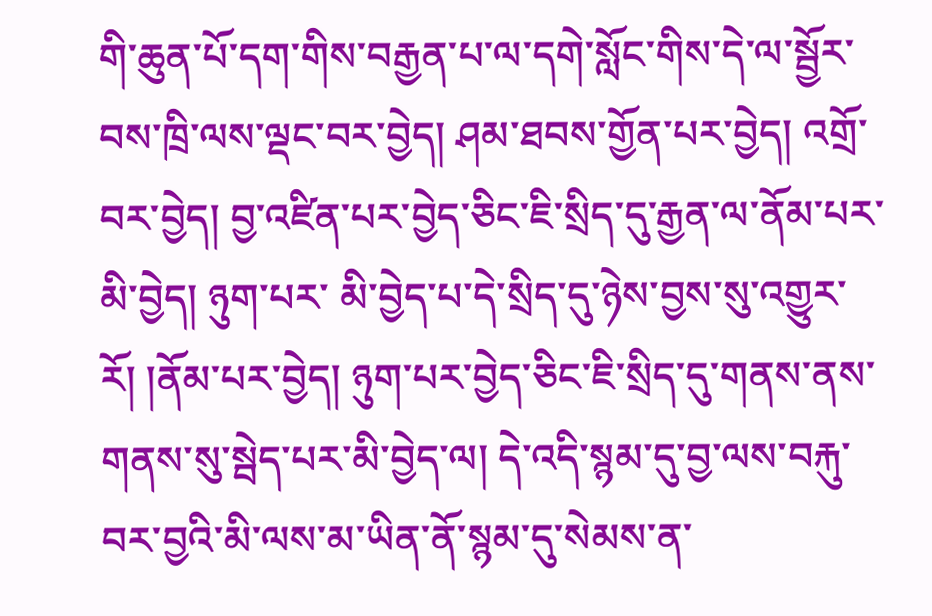གི་ཆུན་པོ་དག་གིས་བརྒྱན་པ་ལ་དགེ་སློང་གིས་དེ་ལ་སྦྱོར་བས་ཁྲི་ལས་ལྡང་བར་བྱེད། ཤམ་ཐབས་གྱོན་པར་བྱེད། འགྲོ་བར་བྱེད། བྱ་འཛིན་པར་བྱེད་ཅིང་ཇི་སྲིད་དུ་རྒྱན་ལ་ནོམ་པར་མི་བྱེད། ཉུག་པར་ མི་བྱེད་པ་དེ་སྲིད་དུ་ཉེས་བྱས་སུ་འགྱུར་རོ། །ནོམ་པར་བྱེད། ཉུག་པར་བྱེད་ཅིང་ཇི་སྲིད་དུ་གནས་ནས་གནས་སུ་སྦེད་པར་མི་བྱེད་ལ། དེ་འདི་སྙམ་དུ་བྱ་ལས་བརྐུ་བར་བྱའི་མི་ལས་མ་ཡིན་ནོ་སྙམ་དུ་སེམས་ན་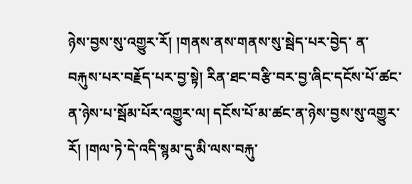ཉེས་བྱས་སུ་འགྱུར་རོ། །གནས་ནས་གནས་སུ་སྦེད་པར་བྱེད་ ན་བརྐུས་པར་བརྗོད་པར་བྱ་སྟེ། རིན་ཐང་བརྩི་བར་བྱ་ཞིང་དངོས་པོ་ཚང་ན་ཉེས་པ་སྦོམ་པོར་འགྱུར་ལ། དངོས་པོ་མ་ཚང་ན་ཉེས་བྱས་སུ་འགྱུར་རོ། །གལ་ཏེ་དེ་འདི་སྙམ་དུ་མི་ལས་བརྐུ་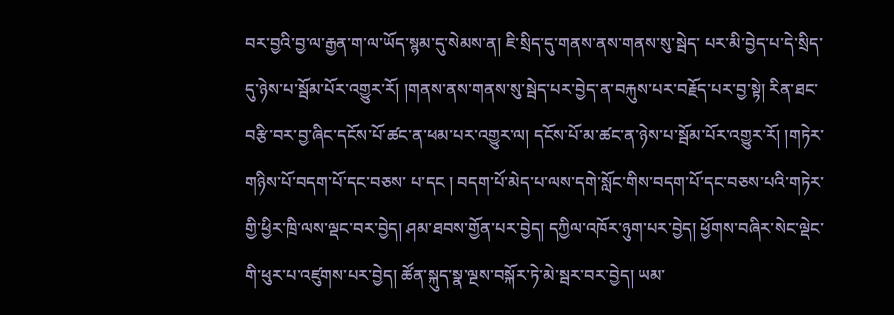བར་བྱའི་བྱ་ལ་རྒྱན་ག་ལ་ཡོད་སྙམ་དུ་སེམས་ན། ཇི་སྲིད་དུ་གནས་ནས་གནས་སུ་སྦེད་ པར་མི་བྱེད་པ་དེ་སྲིད་དུ་ཉེས་པ་སྦོམ་པོར་འགྱུར་རོ། །གནས་ནས་གནས་སུ་སྦེད་པར་བྱེད་ན་བརྐུས་པར་བརྗོད་པར་བྱ་སྟེ། རིན་ཐང་བརྩི་བར་བྱ་ཞིང་དངོས་པོ་ཚང་ན་ཕམ་པར་འགྱུར་ལ། དངོས་པོ་མ་ཚང་ན་ཉེས་པ་སྦོམ་པོར་འགྱུར་རོ། །གཏེར་གཉིས་པོ་བདག་པོ་དང་བཅས་ པ་དང ། བདག་པོ་མེད་པ་ལས་དགེ་སློང་གིས་བདག་པོ་དང་བཅས་པའི་གཏེར་གྱི་ཕྱིར་ཁྲི་ལས་ལྡང་བར་བྱེད། ཤམ་ཐབས་གྱོན་པར་བྱེད། དཀྱིལ་འཁོར་ཉུག་པར་བྱེད། ཕྱོགས་བཞིར་སེང་ལྡེང་གི་ཕུར་པ་འཛུགས་པར་བྱེད། ཚོན་སྐུད་སྣ་ལྔས་བསྐོར་ཏེ་མེ་སྦར་བར་བྱེད། ཡམ་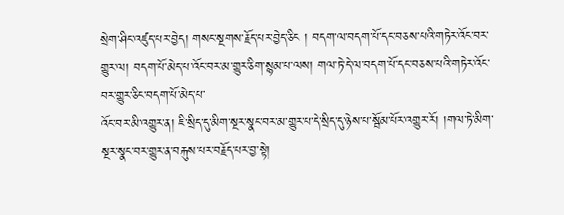སྲེག་ཤིང་འཛུད་པར་བྱེད། གསང་སྔགས་རྗོད་པར་བྱེད་ཅིང ། བདག་ལ་བདག་པོ་དང་བཅས་པའི་གཏེར་འོང་བར་གྱུར་ལ། བདག་པོ་མེད་པ་འོང་བར་མ་གྱུར་ཅིག་སྙམ་པ་ལས། གལ་ཏེ་དེ་ལ་བདག་པོ་དང་བཅས་པའི་གཏེར་འོང་བར་གྱུར་ཅིང་བདག་པོ་མེད་པ་
འོང་བར་མི་འགྱུར་ན། ཇི་སྲིད་དུ་མིག་སྔར་སྣང་བར་མ་གྱུར་པ་དེ་སྲིད་དུ་ཉེས་པ་སྦོམ་པོར་འགྱུར་རོ། །གལ་ཏེ་མིག་སྔར་སྣང་བར་གྱུར་ན་བརྐུས་པར་བརྗོད་པར་བྱ་སྟེ།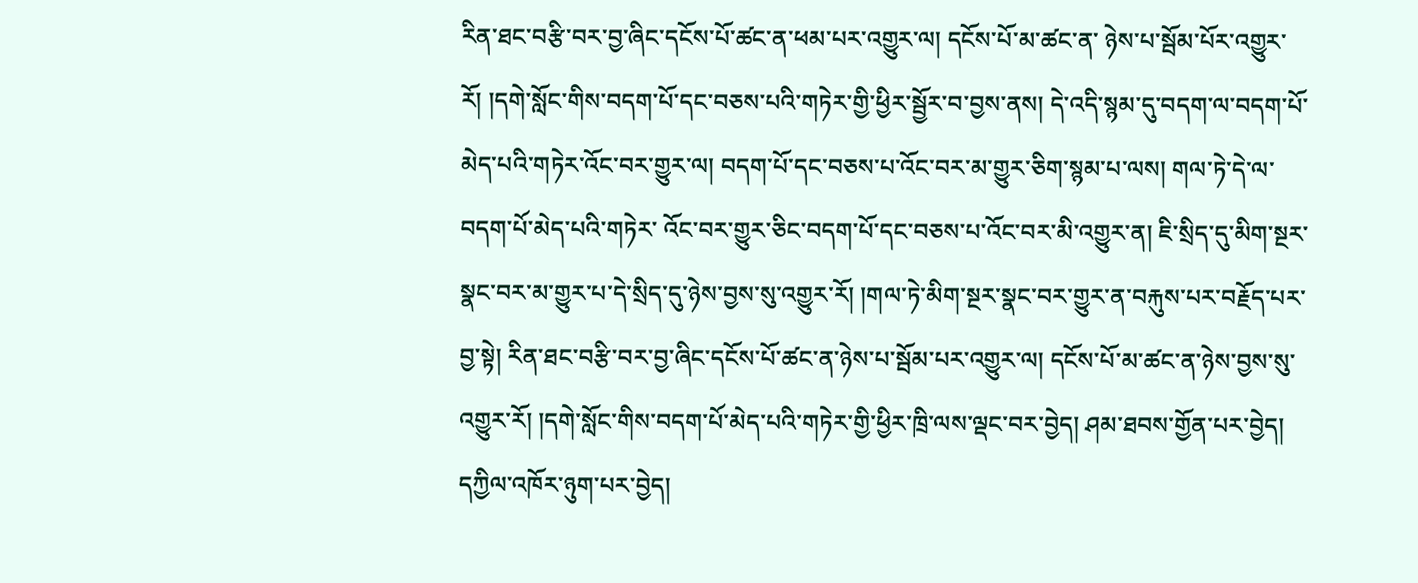རིན་ཐང་བརྩི་བར་བྱ་ཞིང་དངོས་པོ་ཚང་ན་ཕམ་པར་འགྱུར་ལ། དངོས་པོ་མ་ཚང་ན་ ཉེས་པ་སྦོམ་པོར་འགྱུར་རོ། །དགེ་སློང་གིས་བདག་པོ་དང་བཅས་པའི་གཏེར་གྱི་ཕྱིར་སྦྱོར་བ་བྱས་ནས། དེ་འདི་སྙམ་དུ་བདག་ལ་བདག་པོ་མེད་པའི་གཏེར་འོང་བར་གྱུར་ལ། བདག་པོ་དང་བཅས་པ་འོང་བར་མ་གྱུར་ཅིག་སྙམ་པ་ལས། གལ་ཏེ་དེ་ལ་བདག་པོ་མེད་པའི་གཏེར་ འོང་བར་གྱུར་ཅིང་བདག་པོ་དང་བཅས་པ་འོང་བར་མི་འགྱུར་ན། ཇི་སྲིད་དུ་མིག་སྔར་སྣང་བར་མ་གྱུར་པ་དེ་སྲིད་དུ་ཉེས་བྱས་སུ་འགྱུར་རོ། །གལ་ཏེ་མིག་སྔར་སྣང་བར་གྱུར་ན་བརྐུས་པར་བརྗོད་པར་བྱ་སྟེ། རིན་ཐང་བརྩི་བར་བྱ་ཞིང་དངོས་པོ་ཚང་ན་ཉེས་པ་སྦོམ་པར་འགྱུར་ལ། དངོས་པོ་མ་ཚང་ན་ཉེས་བྱས་སུ་འགྱུར་རོ། །དགེ་སློང་གིས་བདག་པོ་མེད་པའི་གཏེར་གྱི་ཕྱིར་ཁྲི་ལས་ལྡང་བར་བྱེད། ཤམ་ཐབས་གྱོན་པར་བྱེད། དཀྱིལ་འཁོར་ཉུག་པར་བྱེད།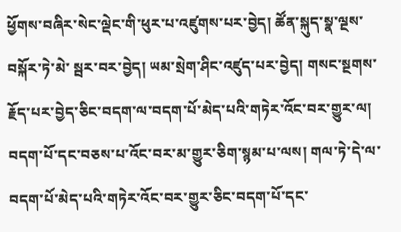ཕྱོགས་བཞིར་སེང་ལྡེང་གི་ཕུར་པ་འཛུགས་པར་བྱེད། ཚོན་སྐུད་སྣ་ལྔས་བསྐོར་ཏེ་མེ་ སྦར་བར་བྱེད། ཡམ་སྲེག་ཤིང་འཛུད་པར་བྱེད། གསང་སྔགས་རྗོད་པར་བྱེད་ཅིང་བདག་ལ་བདག་པོ་མེད་པའི་གཏེར་འོང་བར་གྱུར་ལ། བདག་པོ་དང་བཅས་པ་འོང་བར་མ་གྱུར་ཅིག་སྙམ་པ་ལས། གལ་ཏེ་དེ་ལ་བདག་པོ་མེད་པའི་གཏེར་འོང་བར་གྱུར་ཅིང་བདག་པོ་དང་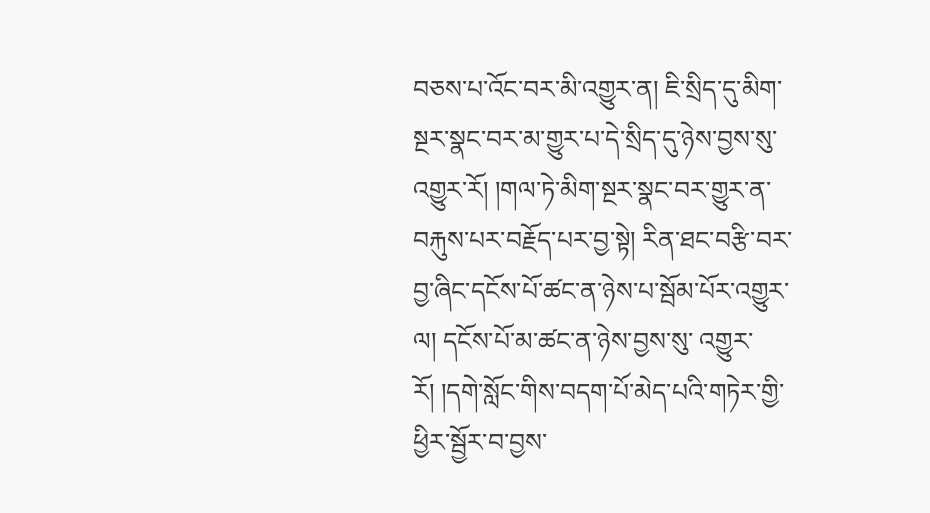བཅས་པ་འོང་བར་མི་འགྱུར་ན། ཇི་སྲིད་དུ་མིག་སྔར་སྣང་བར་མ་གྱུར་པ་དེ་སྲིད་དུ་ཉེས་བྱས་སུ་འགྱུར་རོ། །གལ་ཏེ་མིག་སྔར་སྣང་བར་གྱུར་ན་བརྐུས་པར་བརྗོད་པར་བྱ་སྟེ། རིན་ཐང་བརྩི་བར་བྱ་ཞིང་དངོས་པོ་ཚང་ན་ཉེས་པ་སྦོམ་པོར་འགྱུར་ལ། དངོས་པོ་མ་ཚང་ན་ཉེས་བྱས་སུ་ འགྱུར་རོ། །དགེ་སློང་གིས་བདག་པོ་མེད་པའི་གཏེར་གྱི་ཕྱིར་སྦྱོར་བ་བྱས་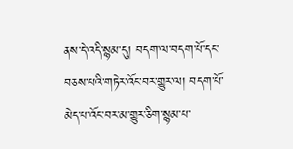ནས་དེ་འདི་སྙམ་དུ། བདག་ལ་བདག་པོ་དང་བཅས་པའི་གཏེར་འོང་བར་གྱུར་ལ། བདག་པོ་མེད་པ་འོང་བར་མ་གྱུར་ཅིག་སྙམ་པ་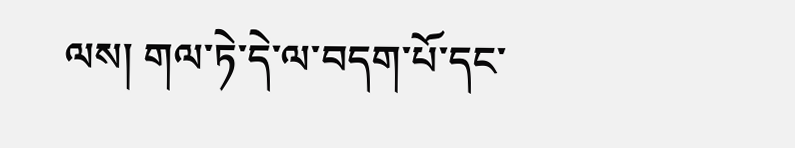ལས། གལ་ཏེ་དེ་ལ་བདག་པོ་དང་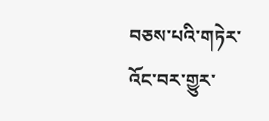བཅས་པའི་གཏེར་འོང་བར་གྱུར་